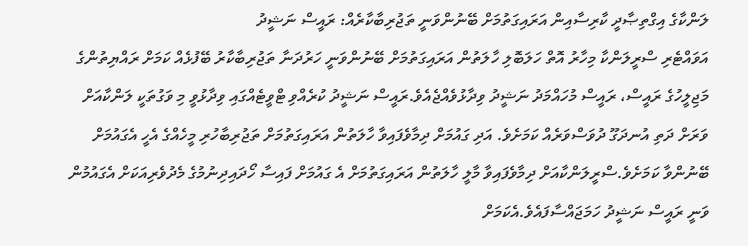ލަންކާގެ އިގްތިޞާދީ ކާރިސާއިން އަރައިގަތުމަށް ބޭނުންވަނީ ތަޖުރިބާކާރެއް: ރައީސް ނަޝީދު
އަވައްޓެރި ސްރީލަންކާ މިހާރު އޮތް ހަލަބޮލި ހާލަތުން އަރައިގަތުމަށް ބޭނުންވަނީ ހަރުދަނާ ތަޖުރިބާކާރު ބޭފުޅެއް ކަމަށް ރައްޔިތުންގެ މަޖިލީހުގެ ރައީސް، ރައީސް މުހައްމަދު ނަޝީދު ވިދާޅުވެއްޖެއެވެ.ރައީސް ނަޝީދު ކުރެއްވި ޓްވީޓެއްގައި ވިދާޅުވީ މި ވަގުތަކީ ލަންކާއަށް ވަރަށް ދަތި އުނދަގޫ ދުވަސްވަރެއް ކަމަށެވެ. އަދި ގައުމަށް ދިމާވެފައިވާ ހާލަތުން އަރައިގަތުމަށް ތަޖުރިބާހުރި މީހެއްގެ އެހީ އެގައުމަށް ބޭނުންވާ ކަމަށެވެ.ސްރީލަންކާއަށް ދިމާވެފައިވާ މާލީ ހާލަތުން އަރައިގަތުމަށް އެ ގައުމަށް ފައިސާ ހޯދައިދިނުމުގެ މެދުވެރިއަކަށް އެގައުމުން ވަނީ ރައީސް ނަޝީދު ހަމަޖައްސާފައެވެ.އެކަމަށް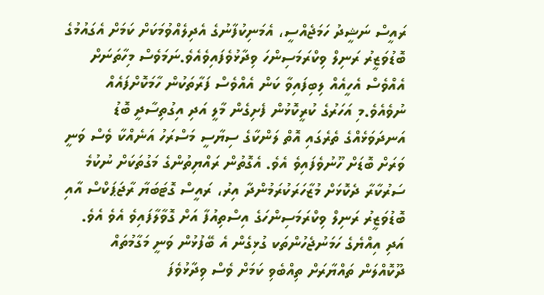ރައީސް ނަޝީދު ހަމަޖެއްސީ، އެމަނިކުފާނުގެ އެދިލެއްވުމަކަށް ކަމަށް އެގައުމުގެ ބޮޑުވަޒީރު ރަނިލް ވިކްރަމަސިންހަ ވިދާޅުވެފައިވެއެވެ.ނަމަވެސް މިހާތަނަށް އެއްވެސް އެހީއެއް ލިބިފައިވާ ކަން އެއްވެސް ފަރާތަކުން ހާމަކޮށްފައެއް ނުވެއެވެ.މި އަހަރުގެ ކުރީކޮޅުން ފެށިގެން މާލީ އަދި އިގުތިސާދީ ބޮޑު އަނދަވަޅެއްގެ ތެރެގައި އޮތް ލަންކާގެ ސިޔާސީ މަސްރަހު އަނެއްކާ ވެސް ވަނީ ވަރަށް ބޮޑަށް ހޫނުވެފައިވެ އެވެ. އެގޮތުން ރައްޔިތުންގެ މަގުތަކަށް ނުކުމެ ސަރުކާރާ ދެކޮޅަށް މުޒާހަރަކުރަމުންދާ އިރު، ރައީސް ގޮޓަބަޔާ ރާޖަޕަކްސް އާއި ބޮޑުވަޒީރު ރަނިލް ވިކްރަމަސިންހަގެ އިސްތިއުފާ އަށް ގޮވާލާފައިވެ އެވެ އެވެ. އަދި އިއްޔެގެ ހަމަނުޖެހުންތަކ ގުޅިގެން އެ ބޭފުޅުން ވަނީ މަގާމުތައް ދޫކޮއްލަން ތައްޔާރަށް ތިއްބެވި ކަމަށް ވެސް ވިދާޅުވެފަ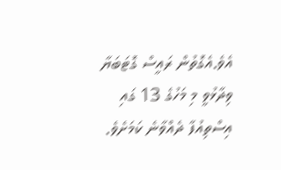އެވެ.އެގޮތުން ރައީސް ގޮޓަބަޔާ ވިދާޅުވީ މި މަހުގެ 13 ގައި އިސްތިއުފާ ދެއްވާނެ ކަމަށެވެ.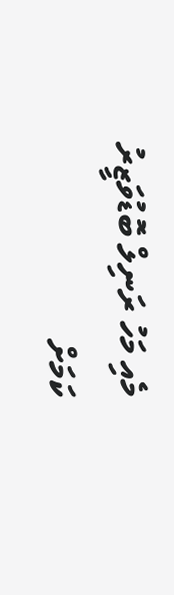މެއި މަހު ރަނިލް ބޮޑުވަޒީރު ކަމަށް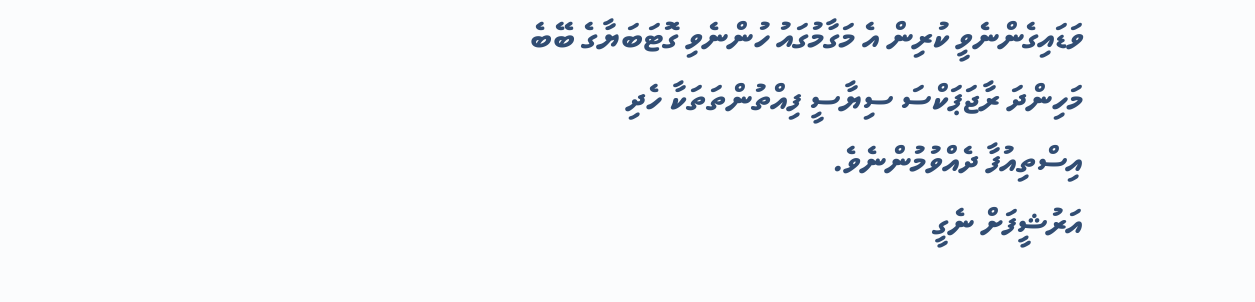ވަޑައިގެންނެވީ ކުރިން އެ މަގާމުގައު ހުންނެވި ގޮޓަބަޔާގެ ބޭބެ މަހިންދަ ރާޖަޕަކްސަ ސިޔާސީ ފިއްތުންތަތަކާ ހެދި އިސްތިއުފާ ދެއްވުމުންނެވެ.
އަރުޝީފަށް ނެގީ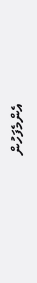އެންމެފަހުން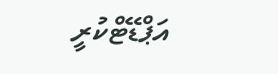އަޕްޑޭޓްކުރީ